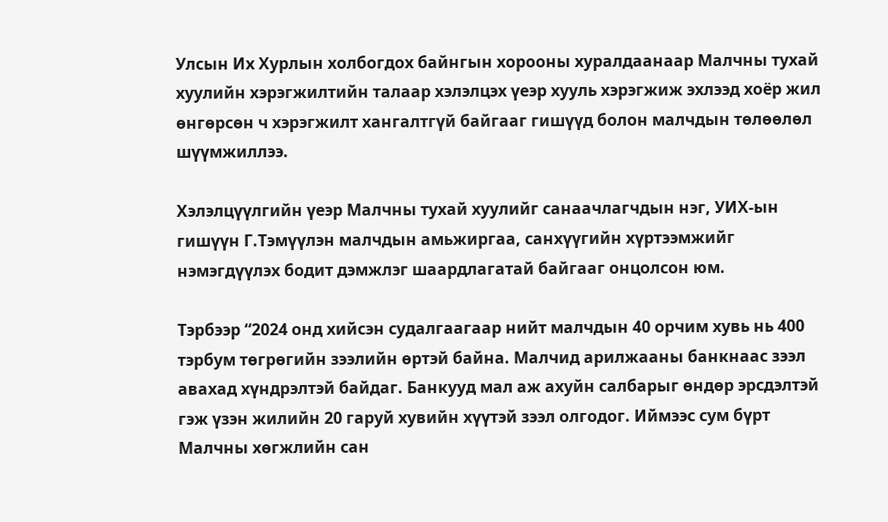Улсын Их Хурлын холбогдох байнгын хорооны хуралдаанаар Малчны тухай хуулийн хэрэгжилтийн талаар хэлэлцэх үеэр хууль хэрэгжиж эхлээд хоёр жил өнгөрсөн ч хэрэгжилт хангалтгүй байгааг гишүүд болон малчдын төлөөлөл шүүмжиллээ.

Хэлэлцүүлгийн үеэр Малчны тухай хуулийг санаачлагчдын нэг, УИХ-ын гишүүн Г.Тэмүүлэн малчдын амьжиргаа, санхүүгийн хүртээмжийг нэмэгдүүлэх бодит дэмжлэг шаардлагатай байгааг онцолсон юм.

Тэрбээр “2024 онд хийсэн судалгаагаар нийт малчдын 40 орчим хувь нь 400 тэрбум төгрөгийн зээлийн өртэй байна. Малчид арилжааны банкнаас зээл авахад хүндрэлтэй байдаг. Банкууд мал аж ахуйн салбарыг өндөр эрсдэлтэй гэж үзэн жилийн 20 гаруй хувийн хүүтэй зээл олгодог. Иймээс сум бүрт Малчны хөгжлийн сан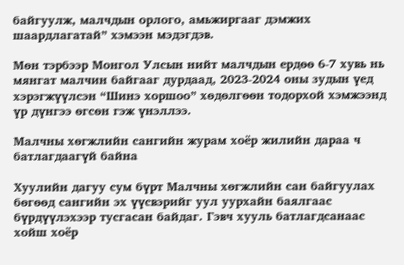байгуулж, малчдын орлого, амьжиргааг дэмжих шаардлагатай” хэмээн мэдэгдэв.

Мөн тэрбээр Монгол Улсын нийт малчдын ердөө 6-7 хувь нь мянгат малчин байгааг дурдаад, 2023-2024 оны зудын үед хэрэгжүүлсэн “Шинэ хоршоо” хөдөлгөөн тодорхой хэмжээнд үр дүнгээ өгсөн гэж үнэллээ.

Малчны хөгжлийн сангийн журам хоёр жилийн дараа ч батлагдаагүй байна

Хуулийн дагуу сум бүрт Малчны хөгжлийн сан байгуулах бөгөөд сангийн эх үүсвэрийг уул уурхайн баялгаас бүрдүүлэхээр тусгасан байдаг. Гэвч хууль батлагдсанаас хойш хоёр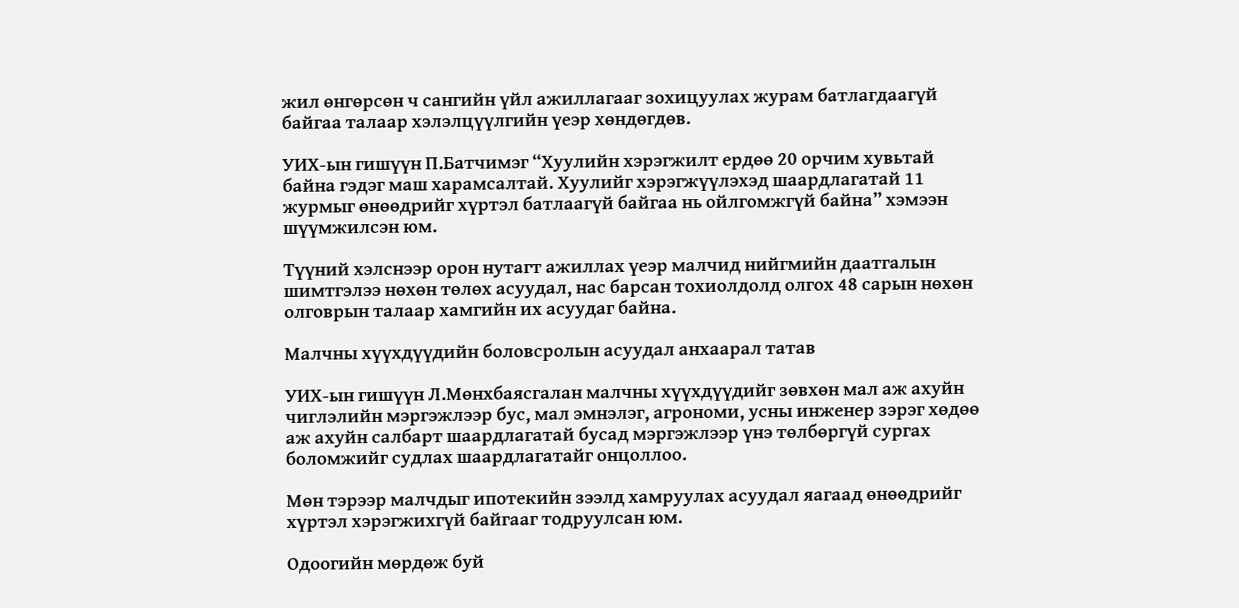жил өнгөрсөн ч сангийн үйл ажиллагааг зохицуулах журам батлагдаагүй байгаа талаар хэлэлцүүлгийн үеэр хөндөгдөв.

УИХ-ын гишүүн П.Батчимэг “Хуулийн хэрэгжилт ердөө 20 орчим хувьтай байна гэдэг маш харамсалтай. Хуулийг хэрэгжүүлэхэд шаардлагатай 11 журмыг өнөөдрийг хүртэл батлаагүй байгаа нь ойлгомжгүй байна” хэмээн шүүмжилсэн юм.

Түүний хэлснээр орон нутагт ажиллах үеэр малчид нийгмийн даатгалын шимтгэлээ нөхөн төлөх асуудал, нас барсан тохиолдолд олгох 48 сарын нөхөн олговрын талаар хамгийн их асуудаг байна.

Малчны хүүхдүүдийн боловсролын асуудал анхаарал татав

УИХ-ын гишүүн Л.Мөнхбаясгалан малчны хүүхдүүдийг зөвхөн мал аж ахуйн чиглэлийн мэргэжлээр бус, мал эмнэлэг, агрономи, усны инженер зэрэг хөдөө аж ахуйн салбарт шаардлагатай бусад мэргэжлээр үнэ төлбөргүй сургах боломжийг судлах шаардлагатайг онцоллоо.

Мөн тэрээр малчдыг ипотекийн зээлд хамруулах асуудал яагаад өнөөдрийг хүртэл хэрэгжихгүй байгааг тодруулсан юм.

Одоогийн мөрдөж буй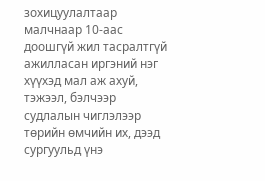зохицуулалтаар малчнаар 10-аас доошгүй жил тасралтгүй ажилласан иргэний нэг хүүхэд мал аж ахуй, тэжээл, бэлчээр судлалын чиглэлээр төрийн өмчийн их, дээд сургуульд үнэ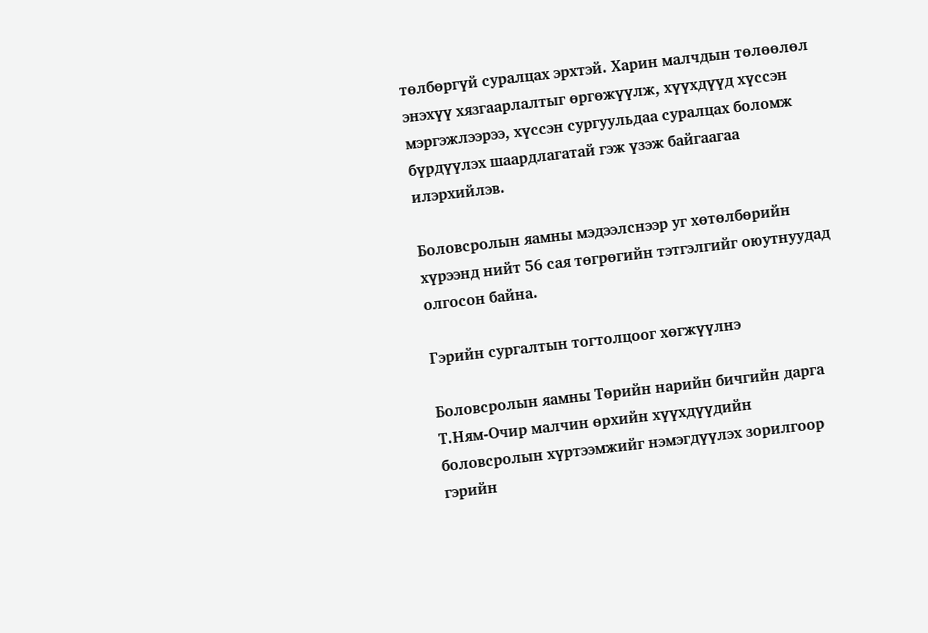төлбөргүй суралцах эрхтэй. Харин малчдын төлөөлөл энэхүү хязгаарлалтыг өргөжүүлж, хүүхдүүд хүссэн мэргэжлээрээ, хүссэн сургуульдаа суралцах боломж бүрдүүлэх шаардлагатай гэж үзэж байгаагаа илэрхийлэв.

Боловсролын яамны мэдээлснээр уг хөтөлбөрийн хүрээнд нийт 56 сая төгрөгийн тэтгэлгийг оюутнуудад олгосон байна.

Гэрийн сургалтын тогтолцоог хөгжүүлнэ

Боловсролын яамны Төрийн нарийн бичгийн дарга Т.Ням-Очир малчин өрхийн хүүхдүүдийн боловсролын хүртээмжийг нэмэгдүүлэх зорилгоор гэрийн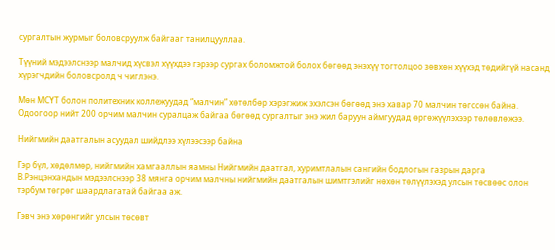сургалтын журмыг боловсруулж байгааг танилцууллаа.

Түүний мэдээлснээр малчид хүсвэл хүүхдээ гэрээр сургах боломжтой болох бөгөөд энэхүү тогтолцоо зөвхөн хүүхэд төдийгүй насанд хүрэгчдийн боловсролд ч чиглэнэ.

Мөн МСҮТ болон политехник коллежуудад “малчин” хөтөлбөр хэрэгжиж эхэлсэн бөгөөд энэ хавар 70 малчин төгссөн байна. Одоогоор нийт 200 орчим малчин суралцаж байгаа бөгөөд сургалтыг энэ жил баруун аймгуудад өргөжүүлэхээр төлөвлөжээ.

Нийгмийн даатгалын асуудал шийдлээ хүлээсээр байна

Гэр бүл, хөдөлмөр, нийгмийн хамгааллын яамны Нийгмийн даатгал, хуримтлалын сангийн бодлогын газрын дарга В.Рэнцэнхандын мэдээлснээр 38 мянга орчим малчны нийгмийн даатгалын шимтгэлийг нөхөн төлүүлэхэд улсын төсвөөс олон тэрбум төгрөг шаардлагатай байгаа аж.

Гэвч энэ хөрөнгийг улсын төсөвт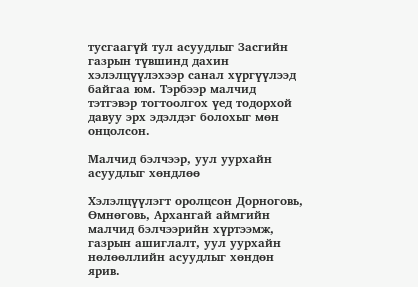тусгаагүй тул асуудлыг Засгийн газрын түвшинд дахин хэлэлцүүлэхээр санал хүргүүлээд байгаа юм. Тэрбээр малчид тэтгэвэр тогтоолгох үед тодорхой давуу эрх эдэлдэг болохыг мөн онцолсон.

Малчид бэлчээр, уул уурхайн асуудлыг хөндлөө

Хэлэлцүүлэгт оролцсон Дорноговь, Өмнөговь, Архангай аймгийн малчид бэлчээрийн хүртээмж, газрын ашиглалт, уул уурхайн нөлөөллийн асуудлыг хөндөн ярив.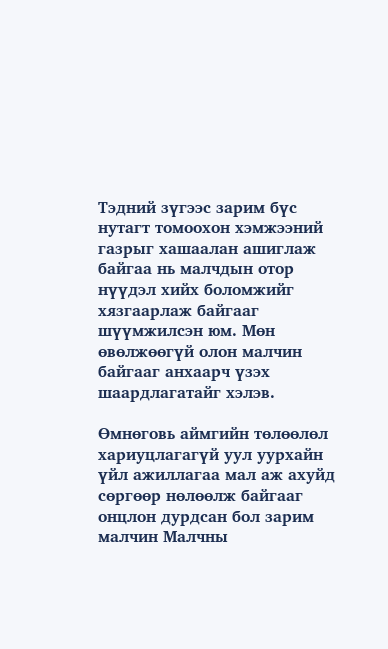Тэдний зүгээс зарим бүс нутагт томоохон хэмжээний газрыг хашаалан ашиглаж байгаа нь малчдын отор нүүдэл хийх боломжийг хязгаарлаж байгааг шүүмжилсэн юм. Мөн өвөлжөөгүй олон малчин байгааг анхаарч үзэх шаардлагатайг хэлэв.

Өмнөговь аймгийн төлөөлөл хариуцлагагүй уул уурхайн үйл ажиллагаа мал аж ахуйд сөргөөр нөлөөлж байгааг онцлон дурдсан бол зарим малчин Малчны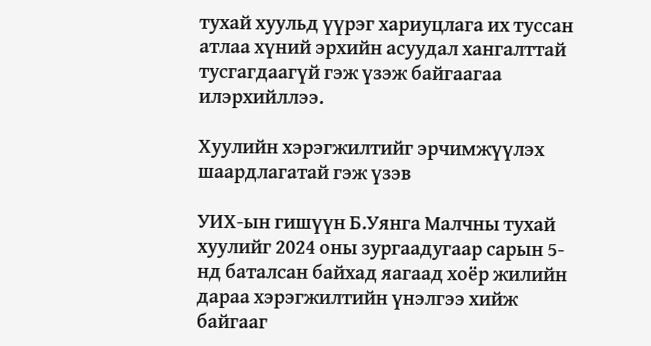тухай хуульд үүрэг хариуцлага их туссан атлаа хүний эрхийн асуудал хангалттай тусгагдаагүй гэж үзэж байгаагаа илэрхийллээ.

Хуулийн хэрэгжилтийг эрчимжүүлэх шаардлагатай гэж үзэв

УИХ-ын гишүүн Б.Уянга Малчны тухай хуулийг 2024 оны зургаадугаар сарын 5-нд баталсан байхад яагаад хоёр жилийн дараа хэрэгжилтийн үнэлгээ хийж байгааг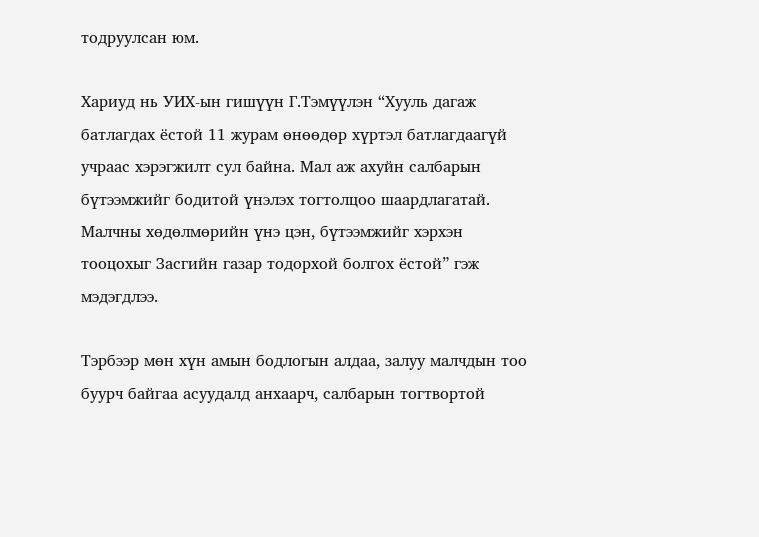тодруулсан юм.

Хариуд нь УИХ-ын гишүүн Г.Тэмүүлэн “Хууль дагаж батлагдах ёстой 11 журам өнөөдөр хүртэл батлагдаагүй учраас хэрэгжилт сул байна. Мал аж ахуйн салбарын бүтээмжийг бодитой үнэлэх тогтолцоо шаардлагатай. Малчны хөдөлмөрийн үнэ цэн, бүтээмжийг хэрхэн тооцохыг Засгийн газар тодорхой болгох ёстой” гэж мэдэгдлээ.

Тэрбээр мөн хүн амын бодлогын алдаа, залуу малчдын тоо буурч байгаа асуудалд анхаарч, салбарын тогтвортой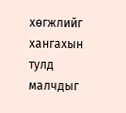хөгжлийг хангахын тулд малчдыг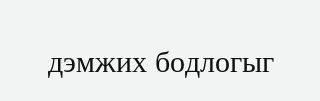дэмжих бодлогыг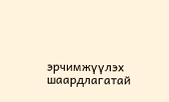эрчимжүүлэх шаардлагатай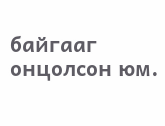байгааг онцолсон юм.